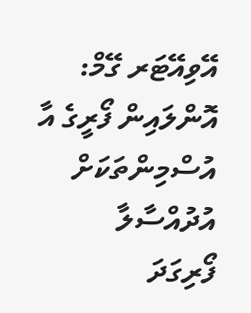އޭވިއޭޓަރ ގޭމް: އޮންލައިން ފޯރީގެ އާ އުސްމިންތަކަށް އުދުއްސާލާ
ފޯރިގަދަ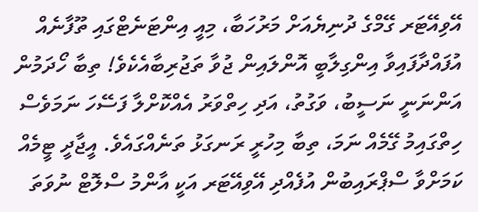އޭވިއޭޓަރ ގޭމްގެ ދުނިޔެއަށް މަރުހަބާ، މިއީ އިންޓަނެޓްގައި ތޫފާނެއް އުފައްދާފައިވާ އިންގިލާބީ އޮންލައިން ޖުވާ ތަޖުރިބާއެކެވެ! ތިބާ ހޯދަމުން އަންނަނީ ނަސީބު، ވަގުތު، އަދި ހިތްވަރު އެއްކޮށްލާ ފަސޭހަ ނަމަވެސް ހިތްގައިމު ގޭމެއް ނަމަ، ތިބާ މިހުރީ ރަނގަޅު ތަނެއްގައެވެ. އީޖާދީ ޓީމެއް ކަމަށްވާ ސްޕްރައިބުން އުފެއްދި އޭވިއޭޓަރ އަކީ އާންމު ސްލޮޓް ނުވަތަ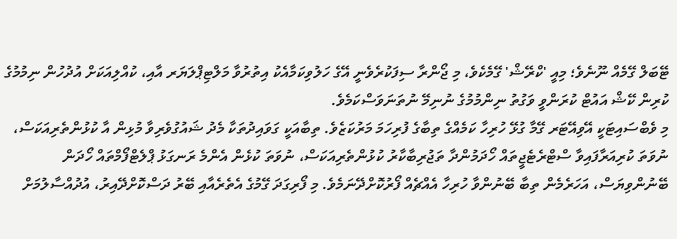ޓޭބަލް ގޭމެއް ނޫނެވެ؛ މިއީ 'ކްރޭޝް' ގޭމެކެވެ، މި ޖޯންރާ ސިފަކުރެވެނީ އޭގެ ހަލުވިކަމާއެކު އިތުރުވާ މަލްޓިޕްލަޔަރ އާއި، ކުއްލިއަކަށް އުދުހުން ނިމުމުގެ ކުރިން ކޭޝް އައުޓް ކުރަންވީ ވަގުތު ނިންމުމުގެ ނުނިމޭ ނުތަނަވަސްކަމެވެ.
މި ވެބްސައިޓަކީ އޭވިއޭޓަރ ގޭމާ ގުޅޭ ހުރިހާ ކަމެއްގެ ތިބާގެ ފުރިހަމަ މަރުކަޒެވެ. ތިބާއަކީ ގަވައިދުތަކާ މެދު ޝައުގުވެރިވާ މުޅިން އާ ކުޅުންތެރިއަކަސް، ނުވަތަ ކުރިއަރާފައިވާ ސްޓްރެޓެޖީތައް ހޯދަމުންދާ ތަޖުރިބާކާރު ކުޅުންތެރިއަކަސް، ނުވަތަ ކުޅެން އެންމެ ރަނގަޅު ޕްލެޓްފޯމްތައް ހޯދަން ބޭނުންވިޔަސް، އަހަރެމެން ތިބާ ބޭނުންވާ ހުރިހާ އެއްޗެއް ފޯރުކޮށްދޭނަމެވެ. މި ފޯރިގަދަ ގޭމުގެ އެތެރެއާއި ބޭރު ދަސްކޮށްދޭއިރު، އުދުއްސާލުމަށް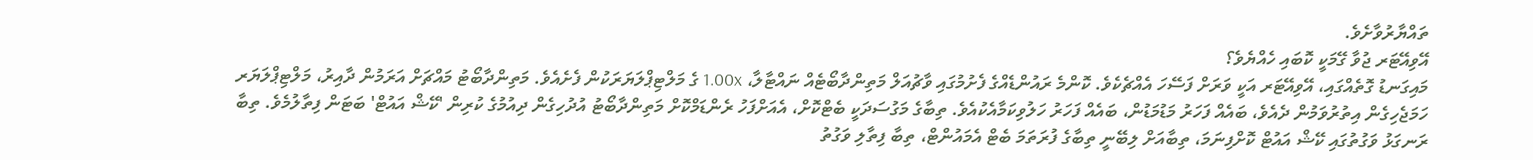ތައްޔާރުވާށެވެ.
އޭވިއޭޓަރ ޖުވާ ގޭމަކީ ކޮބައި ހެއްޔެވެ؟
މައިގަނޑު ގޮތެއްގައި، އޭވިއޭޓަރ އަކީ ވަރަށް ފަސޭހަ އެއްޗެކެވެ. ކޮންމެ ރައުންޑެއްގެ ފެށުމުގައި ވާޗުއަލް މަތިންދާބޯޓެއް ނައްޓާލާ، 1.00x ގެ މަލްޓިޕްލަޔަރަކުން ފެށެއެވެ. މަތިންދާބޯޓު މައްޗަށް އަރަމުން ދާއިރު، މަލްޓިޕްލަޔަރ ހަމަޖެހިގެން އިތުރުވަމުން ދެއެވެ، ބައެއް ފަހަރު މަޑުމަޑުން، ބައެއް ފަހަރު ހަލުވިކަމާއެކުއެވެ. ތިބާގެ މަގުސަދަކީ ބެޓްކޮށް، އެއަށްފަހު ރެންޑަމްކޮށް މަތިންދާބޯޓު އުދުހިގެން ދިއުމުގެ ކުރިން 'ކޭޝް އައުޓް' ބަޓަން ފިތާލުމެވެ. ތިބާ ރަނގަޅު ވަގުތުގައި ކޭޝް އައުޓް ކޮށްފިނަމަ، ތިބާއަށް ލިބޭނީ ތިބާގެ ފުރަތަމަ ބެޓް އެމައުންޓް، ތިބާ ފިތާލި ވަގުތު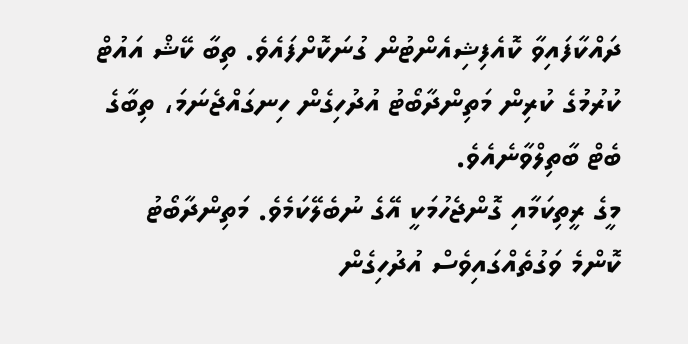ދައްކާފައިވާ ކޮއެފިޝިއެންޓުން ގުނަކޮށްފައެވެ. ތިބާ ކޭޝް އައުޓް ކުރުމުގެ ކުރިން މަތިންދާބޯޓު އުދުހިގެން ހިނގައްޖެނަމަ، ތިބާގެ ބެޓް ބާތިލްވާނެއެވެ.
މީގެ ރީތިކަމާއި ގޮންޖެހުމަކީ އޭގެ ނުބެލޭކަމެވެ. މަތިންދާބޯޓު ކޮންމެ ވަގުތެއްގައިވެސް އުދުހިގެން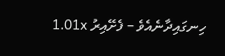ހިނގައިދާނެއެވެ – ފެށޭއިރު 1.01x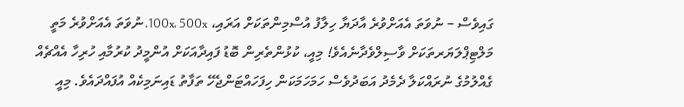ގައިވެސް – ނުވަތަ އެއަށްވުރެ އާދަޔާ ހިލާފު އުސްމިންތަކަށް އަރައި، 100x، 500x، ނުވަތަ އެއަށްވުރެ މަތީ މަލްޓިޕްލަޔަރތަކަށް ވާސިލްވެދާނެއެވެ! މިއީ، ކުޅުންތެރިން ބޮޑު ފައިދާއަކަށް އުންމީދު ކުރުމާއި ހުރިހާ އެއްޗެއް ގެއްލުމުގެ ނުރައްކަލާ ދެމެދު އަބަދުވެސް ހަމަހަމަކަން ހިފަހައްޓަންޖެހޭ ތަފާތު ޑައިނަމިކެއް އުފައްދައެވެ. މިއީ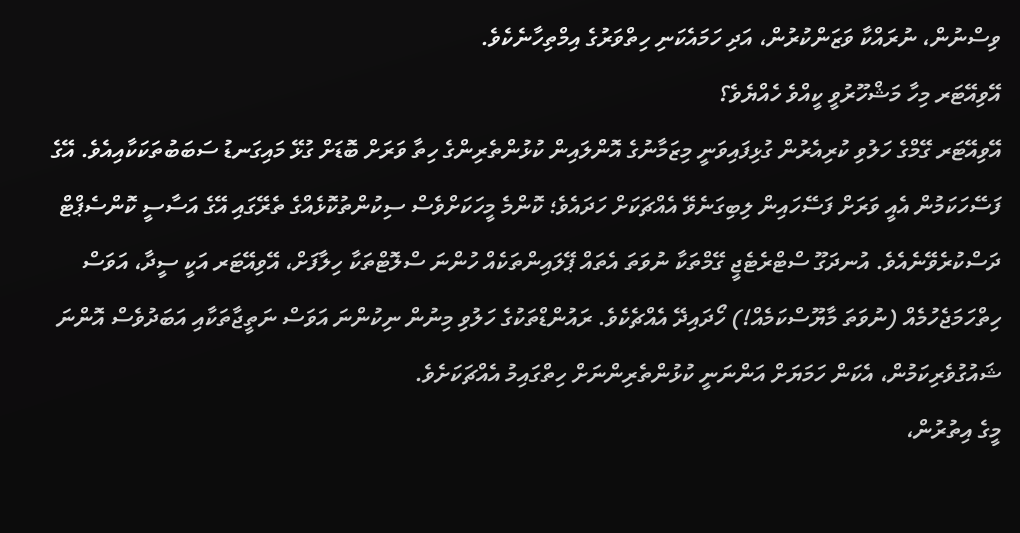ވިސްނުން، ނުރައްކާ ވަޒަންކުރުން، އަދި ހަމައެކަނި ހިތްވަރުގެ އިމްތިހާނެކެވެ.
އޭވިއޭޓަރ މިހާ މަޝްހޫރުވީ ކީއްވެ ހެއްޔެވެ؟
އޭވިއޭޓަރ ގޭމްގެ ހަލުވި ކުރިއެރުން ގުޅިފައިވަނީ މިޒަމާނުގެ އޮންލައިން ކުޅުންތެރިންގެ ހިތާ ވަރަށް ބޮޑަށް ގުޅޭ މައިގަނޑު ސަބަބުތަކަކާއިއެވެ. އޭގެ ފަސޭހަކަމުން އެއީ ވަރަށް ފަސޭހައިން ލިބިގަނެވޭ އެއްޗަކަށް ހަދައެވެ؛ ކޮންމެ މީހަކަށްވެސް ސިކުންތުކޮޅެއްގެ ތެރޭގައި އޭގެ އަސާސީ ކޮންސެޕްޓް ދަސްކުރެވޭނެއެވެ. އުނދަގޫ ސްޓްރެޓެޖީ ގޭމްތަކާ ނުވަތަ އެތައް ޕޭލައިންތަކެއް ހުންނަ ސްލޮޓްތަކާ ހިލާފަށް، އޭވިއޭޓަރ އަކީ ސީދާ، އަވަސް ހިތްހަމަޖެހުމެއް (ނުވަތަ މާޔޫސްކަމެއް!) ހޯދައިދޭ އެއްޗެކެވެ. ރައުންޑްތަކުގެ ހަލުވި މިނުން ނިކުންނަ އަވަސް ނަތީޖާތަކާއި އަބަދުވެސް އޮންނަ ޝައުގުވެރިކަމުން، އެކަން ހަމަޔަށް އަންނަނީ ކުޅުންތެރިންނަށް ހިތްގައިމު އެއްޗަކަށެވެ.
މީގެ އިތުރުން،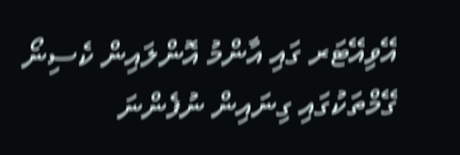އޭވިއޭޓަރ ގައި އާންމު އޮންލައިން ކެސިނޯ ގޭމްތަކުގައި ގިނައިން ނުފެންނަ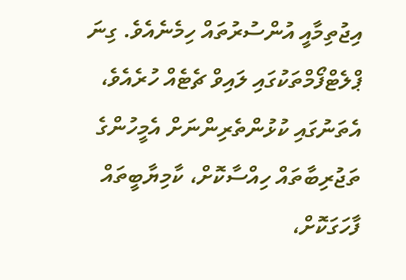އިޖުތިމާއީ އުންސުރުތައް ހިމެނެއެވެ. ގިނަ ޕްލެޓްފޯމްތަކުގައި ލައިވް ޗެޓެއް ހުރެއެވެ، އެތަނުގައި ކުޅުންތެރިންނަށް އެމީހުންގެ ތަޖުރިބާތައް ހިއްސާކޮށް، ކާމިޔާބީތައް ފާހަގަކޮށް،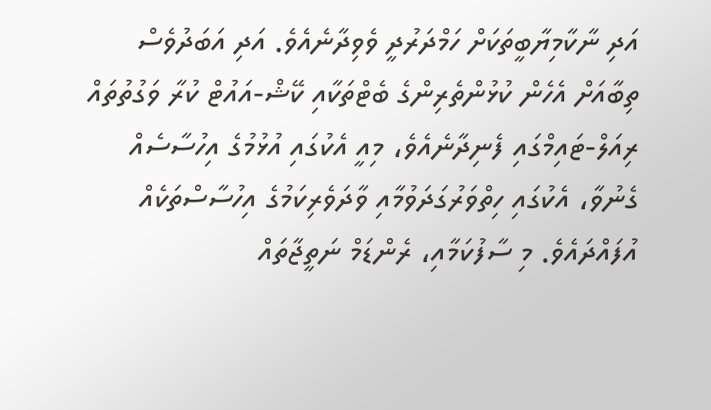އަދި ނާކާމިޔާބީތަކަށް ހަމްދަރުދީ ވެވިދާނެއެވެ. އަދި އަބަދުވެސް ތިބާއަށް އެހެން ކުޅުންތެރިންގެ ބެޓްތަކާއި ކޭޝް-އައުޓް ކުރާ ވަގުތުތައް ރިއަލް-ޓައިމްގައި ފެނިދާނެއެވެ، މިއީ އެކުގައި އުޅުމުގެ އިހުސާސެއް ގެނުވާ، އެކުގައި ހިތްވަރުގަދަވުމާއި ވާދަވެރިކަމުގެ އިހުސާސްތަކެއް އުފައްދައެވެ. މި ސާފުކަމާއި، ރެންޑަމް ނަތީޖާތައް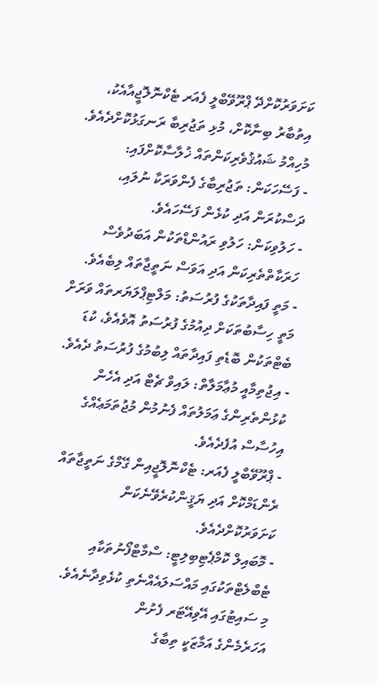ކަށަވަރުކޮށްދޭ ޕްރޫވޭބްލީ ފެއަރ ޓެކްނޮލޮޖީއާއެކު، އިތުބާރު ބިނާކޮށް، މުޅި ތަޖުރިބާ ރަނގަޅުކޮށްދެއެވެ.
މުހިއްމު ޝައުޤުވެރިކަންތައް ޚުލާސާކޮށްފައި:
- ފަސޭހަކަން: ތަޖުރިބާގެ ފެންވަރަކާ ނުލައި، ދަސްކުރަން އަދި ކުޅެން ފަސޭހައެވެ.
- ހަލުވިކަން: ހަލުވި ރައުންޑްތަކުން އަބަދުވެސް ހަރަކާތްތެރިކަން އަދި އަވަސް ނަތީޖާތައް ލިބެއެވެ.
- މަތީ ފައިދާތަކުގެ ފުރުސަތު: މަލްޓިޕްލަޔަރތައް ވަރަށް މަތީ ހިސާބުތަކަށް ދިއުމުގެ ފުރުސަތު އޮވެއެވެ، ކުޑަ ބެޓްތަކުން ބޮޑެތި ފައިދާތައް ލިބުމުގެ ފުރުސަތު ދެއެވެ.
- އިޖުތިމާއީ މުޢާމަލާތް: ލައިވް ޗެޓް އަދި އެހެން ކުޅުންތެރިންގެ ޢަމަލުތައް ފެނުމުން މުޖުތަމަޢެއްގެ އިހުސާސް އުފެދެއެވެ.
- ޕްރޫވޭބްލީ ފެއަރ: ޓެކްނޮލޮޖީއިން ގޭމްގެ ނަތީޖާތައް ރެންޑަމްކޮށް އަދި ޔަޤީންކުރެވޭނެކަން ކަށަވަރުކޮށްދެއެވެ.
- މޮބައިލް ކޮމްޕެޓިބިލިޓީ: ސްމާޓްފޯނުތަކާއި ޓެބްލެޓްތަކުގައި މައްސަލައެއްނެތި ކުޅެވިދާނެއެވެ.
މި ސައިޓުގައި އޭވިއޭޓަރ ފެށުން
އަހަރެމެންގެ އަމާޒަކީ ތިބާގެ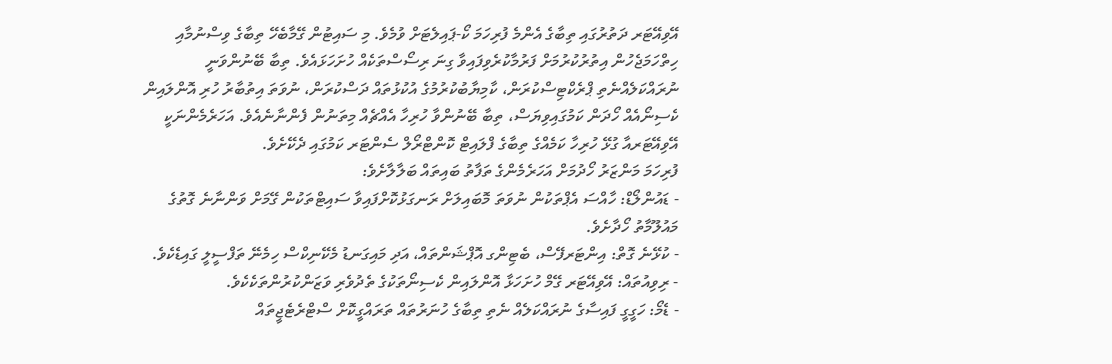އޭވިއޭޓަރ ދަތުރުގައި ތިބާގެ އެންމެ ފުރިހަމަ ކޯ-ޕައިލެޓަށް ވުމެވެ. މި ސައިޓުން ގޭމާބެހޭ ތިބާގެ ވިސްނުމާއި ހިތްހަމަޖެހުން އިތުރުކުރުމަށް ފަރުމާކުރެވިފައިވާ ގިނަ ރިސޯސްތަކެއް ހުށަހަޅައެވެ. ތިބާ ބޭނުންވަނީ ނުރައްކަލެއްނެތި ޕްރެކްޓިސްކުރަން، ކާމިޔާބުކުރުމުގެ އުކުޅުތައް ދަސްކުރަން، ނުވަތަ އިތުބާރު ހުރި އޮންލައިން ކެސިނޯއެއް ހޯދަން ކަމުގައިވިޔަސް، ތިބާ ބޭނުންވާ ހުރިހާ އެއްޗެއް މިތަނުން ފެންނާނެއެވެ. އަހަރެމެންނަކީ އޭވިއޭޓަރއާ ގުޅޭ ހުރިހާ ކަމެއްގެ ތިބާގެ ފްލައިޓް ކޮންޓްރޯލް ސެންޓަރ ކަމުގައި ދެކޭށެވެ.
ފުރިހަމަ މަންޒަރު ހޯދުމަށް އަހަރެމެންގެ ތަފާތު ބައިތައް ބަލާލާށެވެ:
- ޑައުންލޯޑް: ހާއްސަ އެޕްތަކުން ނުވަތަ މޮބައިލަށް ރަނގަޅުކޮށްފައިވާ ސައިޓްތަކުން ގޭމަށް ވަންނާނެ ގޮތުގެ މައުލޫމާތު ހޯދާށެވެ.
- ކުޅޭނެ ގޮތް: އިންޓަރފޭސް، ބެޓިންގ އޮޕްޝަންތައް، އަދި މައިގަނޑު މެކޭނިކްސް ހިމެނޭ ތަފްސީލީ ގައިޑެކެވެ.
- ރިވިއުތައް: އޭވިއޭޓަރ ގޭމް ހުށަހަޅާ އޮންލައިން ކެސިނޯތަކުގެ ތެދުވެރި ވަޒަންކުރުންތަކެކެވެ.
- ޑެމޯ: ހަގީގީ ފައިސާގެ ނުރައްކަލެއް ނެތި ތިބާގެ ހުނަރުތައް ތަރައްގީކޮށް ސްޓްރެޓެޖީތައް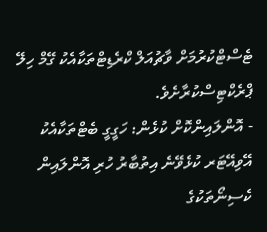ޓެސްޓްކުރުމަށް ވާޗުއަލް ކްރެޑިޓްތަކާއެކު ގޭމް ހިލޭ ޕްރެކްޓިސްކުރާށެވެ.
- އޮންލައިންކޮށް ކުޅެން: ހަގީގީ ބެޓްތަކާއެކު އޭވިއޭޓަރ ކުޅެވޭނެ އިތުބާރު ހުރި އޮންލައިން ކެސިނޯތަކުގެ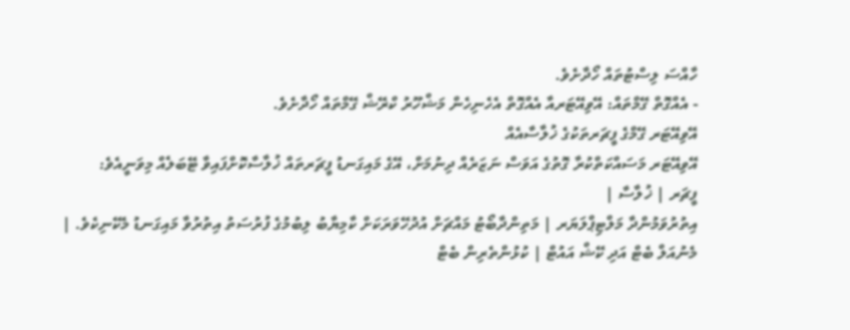ހާއްސަ ލިސްޓުތައް ހޯދާށެވެ.
- އެއްގޮތް ގޭމްތައް: އޭވިއޭޓަރއާ އެއްގޮތް އެހެނިހެން މަޝްހޫރު ކްރޭޝް ގޭމްތައް ހޯދާށެވެ.
އޭވިއޭޓަރ ގޭމްގެ ފީޗަރތަކުގެ ޚުލާސާއެއް
އޭވިއޭޓަރ މަސައްކަތްކުރާ ގޮތުގެ އަވަސް ނަޒަރެއް ދިނުމަށް، އޭގެ މައިގަނޑު ފީޗަރތައް ޚުލާސާކޮށްފައިވާ ޓޭބަލެއް މިވަނީއެވެ:
ފީޗަރ | ޚުލާސާ |
އިތުރުވަމުންދާ މަލްޓިޕްލަޔަރ | މަތިންދާބޯޓު މައްޗަށް އުދުހޭވަރަކަށް ކާމިޔާބު ލިބުމުގެ ފުރުސަތު އިތުރުވާ މައިގަނޑު މެކޭނިކެވެ. |
މެނުއަލް ބެޓް އަދި ކޭޝް އައުޓް | ކުޅުންތެރިން ބެޓް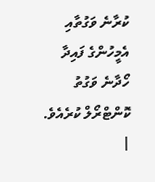ކުރާނެ ވަގުތާއި އެމީހުންގެ ފައިދާ ހޯދާނެ ވަގުތު ކޮންޓްރޯލް ކުރެއެވެ. |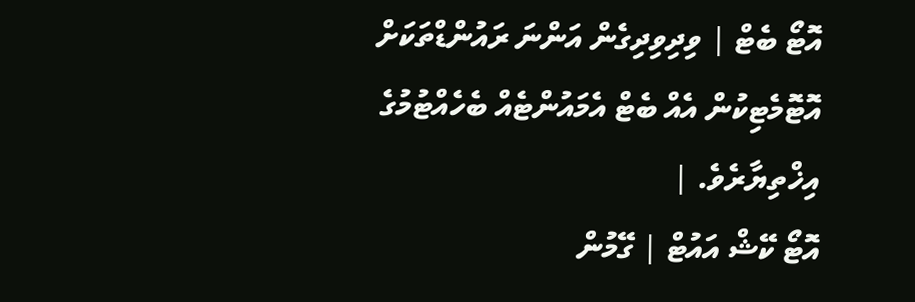އޮޓޯ ބެޓް | ވިދިވިދިގެން އަންނަ ރައުންޑްތަކަށް އޮޓޮމެޓިކުން އެއް ބެޓް އެމައުންޓެއް ބެހެއްޓުމުގެ އިޚްތިޔާރެވެ. |
އޮޓޯ ކޭޝް އައުޓް | ގޭމުން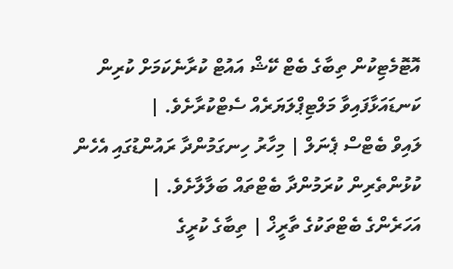އޮޓޮމެޓިކުން ތިބާގެ ބެޓް ކޭޝް އައުޓް ކުރާނެކަމަށް ކުރިން ކަނޑައަޅާފައިވާ މަލްޓިޕްލަޔަރެއް ސެޓްކުރާށެވެ. |
ލައިވް ބެޓްސް ޕެނަލް | މިހާރު ހިނގަމުންދާ ރައުންޑުގައި އެހެން ކުޅުންތެރިން ކުރަމުންދާ ބެޓްތައް ބަލާލާށެވެ. |
އަހަރެންގެ ބެޓްތަކުގެ ތާރީޚް | ތިބާގެ ކުރީގެ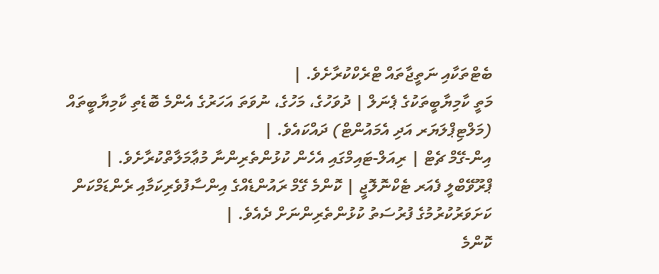ބެޓްތަކާއި ނަތީޖާތައް ޓްރެކްކުރާށެވެ. |
މަތީ ކާމިޔާބީތަކުގެ ޕެނަލް | ދުވަހުގެ، މަހުގެ، ނުވަތަ އަހަރުގެ އެންމެ ބޮޑެތި ކާމިޔާބީތައް (މަލްޓިޕްލަޔަރ އަދި އެމައުންޓް) ދައްކައެވެ. |
އިން-ގޭމް ޗެޓް | ރިއަލް-ޓައިމްގައި އެހެން ކުޅުންތެރިންނާ މުޢާމަލާތްކުރާށެވެ. |
ޕްރޫވޭބްލީ ފެއަރ ޓެކްނޮލޮޖީ | ކޮންމެ ގޭމް ރައުންޑެއްގެ އިންސާފުވެރިކަމާއި ރެންޑަމްކަން ކަށަވަރުކުރުމުގެ ފުރުސަތު ކުޅުންތެރިންނަށް ދެއެވެ. |
ކޮންމެ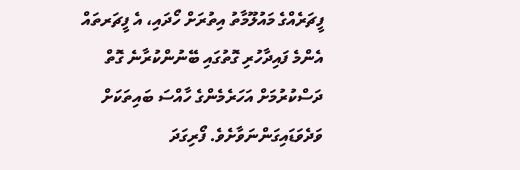ފީޗަރެއްގެ މައުލޫމާތު އިތުރަށް ހޯދައި، އެ ފީޗަރތައް އެންމެ ފައިދާހުރި ގޮތުގައި ބޭނުންކުރާނެ ގޮތް ދަސްކުރުމަށް އަހަރެމެންގެ ހާއްސަ ބައިތަކަށް ވަދެވަޑައިގަންނަވާށެވެ. ފޯރިގަދަ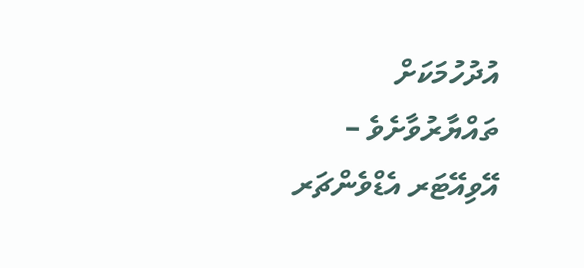އުދުހުމަކަށް ތައްޔާރުވާށެވެ – އޭވިއޭޓަރ އެޑްވެންޗަރ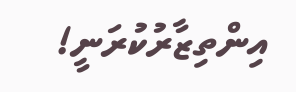އިންތިޒާރުކުރަނީ!